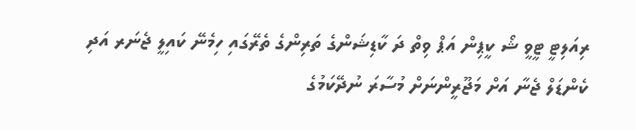ރިއަލިޓީ ޓީވީ ޝޯ ކީޕިން އަޕް ވިތް ދަ ކާޑިޝަންގެ ތަރިންގެ ތެރޭގައި ހިމެނޭ ކައިލީ ޖެނަރ އަދި ކެންޑަލް ޖެނާ އަށް މަޖޫރީންނަށް މުސާރަ ނުދޭކަމުގެ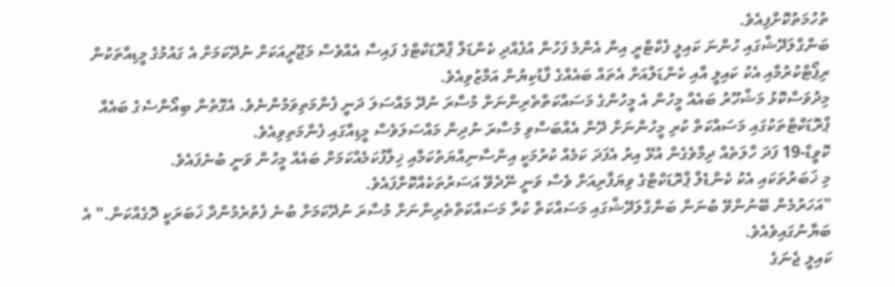ތުހުމަތުކޮށްފިއެވެ.
ބަންގްލަދޭޝްގައި ހުންނަ ކައިލީ ފެކްޓްރީ އިން އެންމެ ފަހުން އުފެއްދި ކެންޑަލް ޕްރޮޑަކްޓްގެ ފައިސާ އެއްވެސް މަޖޫރީއަކަށް ނުދޭކަމަށް އެ ގައުމުގެ މީޑިއާތަކުން ރިޕޯޓްކުރުމާއި އެކު ކައިލީ އާއި ކެންޑަލްއަށް އެތައް ބައެއްގެ ފާޑުކިޔުން އަމާޒުވިއެވެ.
މިދުވަސްކޮޅު މަޝްހޫރު ބައެއް މީހުން އެ މީހުންގެ މަސައްކަތްތެރިންނަށް މުސާރަ ނުދޭ މައްސަލަ ދަނީ ފެންމަތިވަމުންނެވެ. އެގޮތުން ބިއޯންސެގެ ބައެއް ޕްރޮޑަކްޓްތަކުގައި މަސައްކަތް ކުރި މީހުންނަށް ދޭން އެއްބަސްވި މުސާރަ ނުދިން މައްސަލަވެސް މީޑިއާގައި ފެންމަތިވިއެވެ.
ކޮވީޑް-19 ފަދަ ހާލަތެއް ދިމާވެގެން އުޅޭ އިރު އެފަދަ ކަމެއް ކުރުމަކީ އިންސާނިއްޔަތުކަމާއި ޚިލާފުކަމެއްކަމަށް ބައެއް މީހުން ވަނީ ބުނެފައެވެ.
މި ޚަބަރުތަކައި އެކު ކެންޑެލް ޕްރޮޑަކްޓްގެ ވިޔަފާރިއަށް ވެސް ވަނީ ނޭދެވޭ އަސަރުތަކެއްކޮށްފައެވެ.
"އަހަރުމެން ބޭނުންވޭ ބުނަން ބަންގްލަދޭޝްގައި މަސައްކަތް ކުރާ މަސައްކަތްތެރިންނަށް މުސާރަ ނުދޭކަމަށް ބުނެ ފެތުރެމުންދާ ޚަބަރަކީ ދޮގެއްކަން." އެ ބަޔާނުގައިވެއެވެ.
ކައިލީ ޖެނަގެ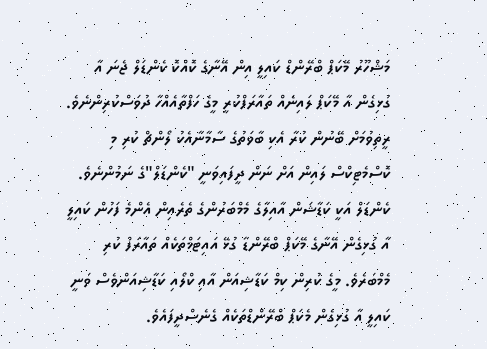މަޝްހޫރު މޭކަޕް ބްރޭންޑް ކައިލީ އިން އޭނާގެ ކޮއްކޮ ކެންޑަލް ޖެނަ އާ ގުޅިގެން އާ މޭކަޕް ލައިނެއް ތައާރަފްކުރީ މީގެ ހަފްތާއެއްހާ ދުވަސްކުރިންނެވެ.
ރީތިވުމަށް ބޭނުން ކުރާ އެކި ބާވަތުގެ ސާމާނާއެކު ލޯންޗް ކުރި މި ކޮސްމެޓިކްސް ލައިން އަށް ނަން ދީފައިވަނީ "ކެންޑަލް"ގެ ނަމުންނެވެ. ކެންޑަލް އަކީ ކަޑާޝަން އާއިލާގެ މެމްބަރުންގެ ތެރެއިން އެންމެ ފަހުން ކައިލީ އާ ގުޅިގެން އޭނާގެ މޭކަޕް ބްރޭންޑާ ގުޅޭ އައިޓަމްތަކެއް ތައާރަފް ކުރި މެމްބަރެވެ. މީގެ ކުރިން ކިމް ކަޑާޝިއަން އާއި ކްލޯއި ކަޑާޝިއަންވެސް ވަނީ ކައިލީ އާ ގުޅިގެން މެކަޕް ބްރޭންޑްތަކެއް ގެނެސްދީފައެވެ.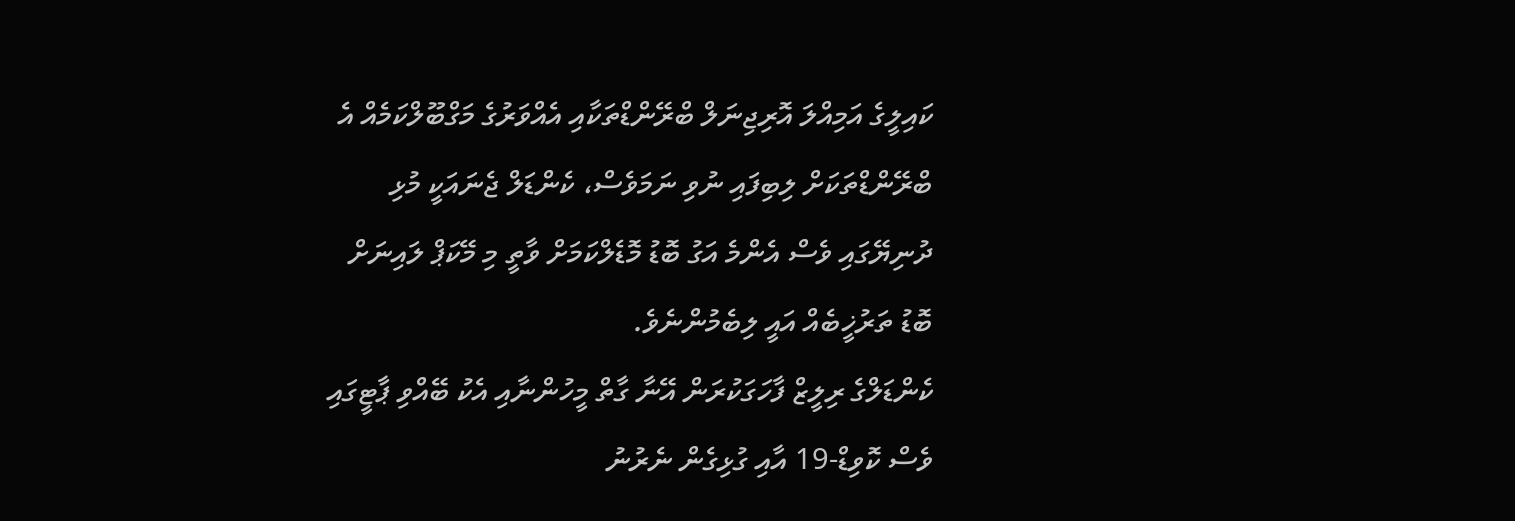ކައިލީގެ އަމިއްލަ އޮރިޖިނަލް ބްރޭންޑްތަކާއި އެއްވަރުގެ މަގްބޫލްކަމެއް އެ ބްރޭންޑްތަކަށް ލިބިފައި ނުވި ނަމަވެސް، ކެންޑަލް ޖެނައަކީ މުޅި ދުނިޔޭގައި ވެސް އެންމެ އަގު ބޮޑު މޮޑެލްކަމަށް ވާތީ މި މޭކަޕް ލައިނަށް ބޮޑު ތަރުޚީބެއް އައީ ލިބެމުންނެވެ.
ކެންޑަލްގެ ރިލީޒް ފާހަގަކުރަން އޭނާ ގާތް މީހުންނާއި އެކު ބޭއްވި ޕާޓީގައި ވެސް ކޮވިޑް-19 އާއި ގުޅިގެން ނެރުނު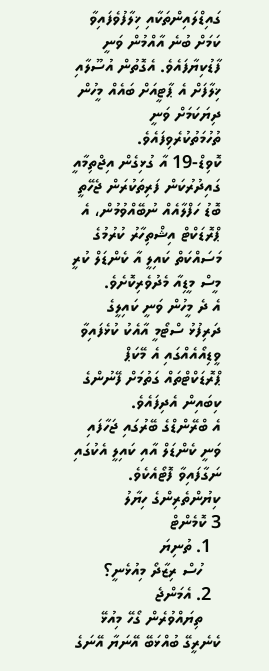ގައިޑްލައިންތަކާއި ޚިލާފުވެފައިވާ ކަމަށް ބުނެ އާއްމުން ވަނީ ފާޑުކިޔާފައެވެ. އެގޮތުން އުސޫލާއި ޚިލާފަށް އެ ޕާޓީއަށް ބައެއް މީހުން ދިޔަކަމަށް ވަނީ ތުހުމަތުކުރެވިފައެވެ.
ކޮވިޑް-19 އާ ގުޅިގެން އިޖްތިމާއީ ގައިދުރުކަން ފަރިތަކުރަން ޖެހޭތީ ބޮޑު ހަފްލާއެއް ނުބޭއްވުމުން، އެ ޕްރޮޑަކްޓް އިޝްތިހާރު ކުރުމުގެ މަސައްކަތް ކައިލީ އާ ކެންޑަލް ކުރީ މީސް މީޑިއާ މެދުވެރިކޮށެވެ.
އެ ދެ މީހުން ވަނީ ކައިލީގެ ދަރިފުޅު ސްޓޯމީ އާއެކު ކުޅެފައިވާ ވީޑިއޯއެއްގައި އެ މޭކަޕް ޕްރޮޑަކްޓްތައް ގަތުމަށް ފޭނުންގެ ކިބައިން އެދިފައެވެ.
އެ ބްރޭންޑްގެ ބޭރުގައި ޖަހާފައި ވަނީ ކެންޑަލް އާއި ކައިލީ އެކުގައި ނަގާފައިވާ ފޮޓޯއެކެވެ.
ކިޔުންތެރިންގެ ހިޔާލު
3 ކޮމެންޓް
  1. ތުނިޔަ
    ހުސް ރިޒާދޯ މިއުޅެނީ؟
  2. އެމަންޖެ
    ތިޔައްވުރެން ގޯހޭ މިއުޅޭ ކެނެރީގޭ ބުއްޅަބޭ އޭނަޔާ އޭނަގެ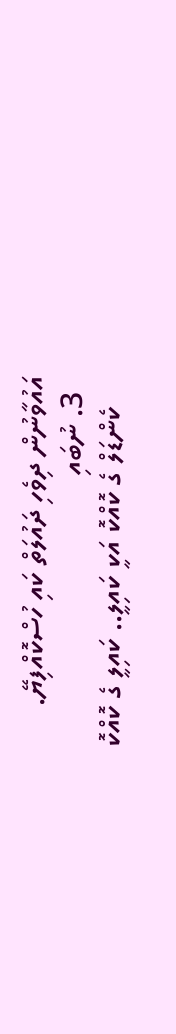އައުވާނުން ދިވެހި ދައުލަތް ކައި ހުސްކޮއްފިޔޭ.
  3. ނުބައި
    ކެންޑަލް ގެ ކޮއްކޮ އަކީ ކައިލީ.. ކައިލީ ގެ ކޮއްކޮ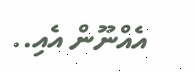އެއްނޫން އެއި..